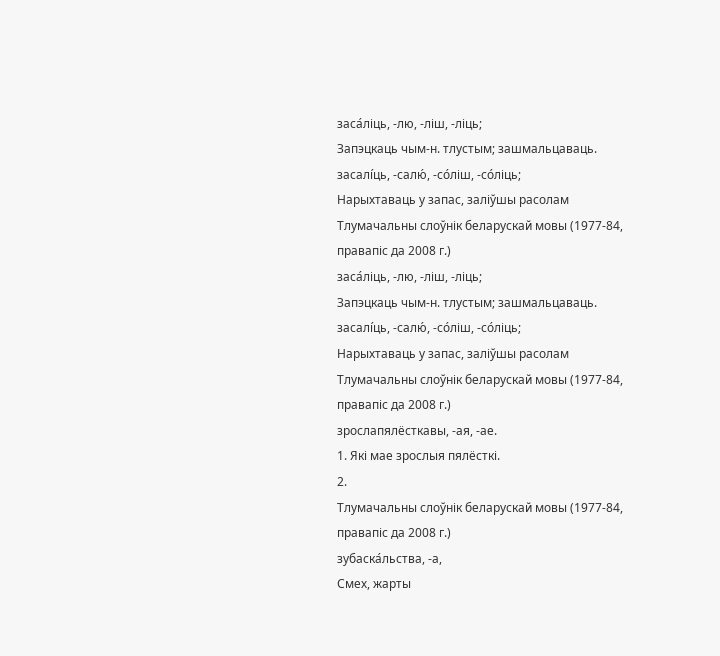заса́ліць, ‑лю, ‑ліш, ‑ліць;
Запэцкаць чым‑н. тлустым; зашмальцаваць.
засалі́ць, ‑салю́, ‑со́ліш, ‑со́ліць;
Нарыхтаваць у запас, заліўшы расолам
Тлумачальны слоўнік беларускай мовы (1977-84, правапіс да 2008 г.)
заса́ліць, ‑лю, ‑ліш, ‑ліць;
Запэцкаць чым‑н. тлустым; зашмальцаваць.
засалі́ць, ‑салю́, ‑со́ліш, ‑со́ліць;
Нарыхтаваць у запас, заліўшы расолам
Тлумачальны слоўнік беларускай мовы (1977-84, правапіс да 2008 г.)
зрослапялёсткавы, ‑ая, ‑ае.
1. Які мае зрослыя пялёсткі.
2.
Тлумачальны слоўнік беларускай мовы (1977-84, правапіс да 2008 г.)
зубаска́льства, ‑а,
Смех, жарты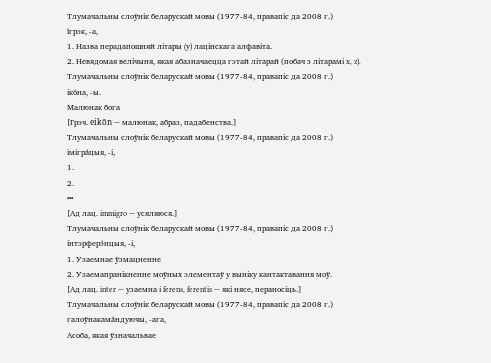Тлумачальны слоўнік беларускай мовы (1977-84, правапіс да 2008 г.)
і́грэк, ‑а,
1. Назва перадапошняй літары (y) лацінскага алфавіта.
2. Невядомая велічыня, якая абазначаецца гэтай літарай (побач з літарамі x, z).
Тлумачальны слоўнік беларускай мовы (1977-84, правапіс да 2008 г.)
іко́на, ‑ы.
Малюнак бога
[Грэч. eikōn — малюнак, абраз, падабенства.]
Тлумачальны слоўнік беларускай мовы (1977-84, правапіс да 2008 г.)
імігра́цыя, ‑і,
1.
2.
•••
[Ад лац. immigro — усяляюся.]
Тлумачальны слоўнік беларускай мовы (1977-84, правапіс да 2008 г.)
інтэрферэ́нцыя, ‑і,
1. Узаемнае ўзмацненне
2. Узаемапранікненне моўных элементаў у выніку кантактавання моў.
[Ад лац. inter — узаемна і ferens, ferentis — які нясе, пераносіць.]
Тлумачальны слоўнік беларускай мовы (1977-84, правапіс да 2008 г.)
галоўнакама́ндуючы, ‑ага,
Асоба, якая ўзначальвае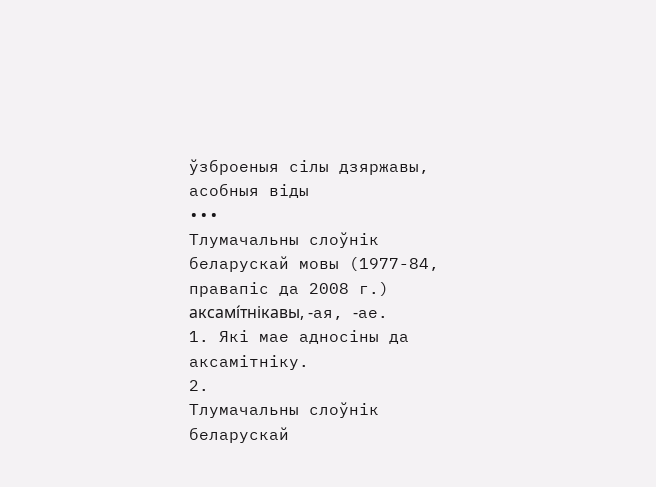ўзброеныя сілы дзяржавы, асобныя віды
•••
Тлумачальны слоўнік беларускай мовы (1977-84, правапіс да 2008 г.)
аксамі́тнікавы, ‑ая, ‑ае.
1. Які мае адносіны да аксамітніку.
2.
Тлумачальны слоўнік беларускай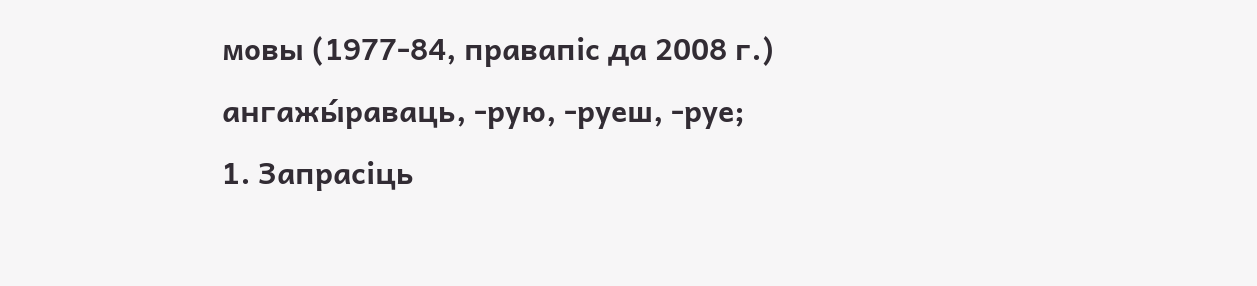мовы (1977-84, правапіс да 2008 г.)
ангажы́раваць, ‑рую, ‑руеш, ‑руе;
1. Запрасіць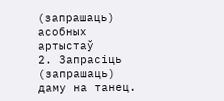(запрашаць) асобных артыстаў
2. Запрасіць (запрашаць) даму на танец.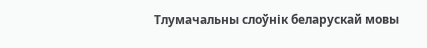Тлумачальны слоўнік беларускай мовы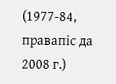(1977-84, правапіс да 2008 г.)